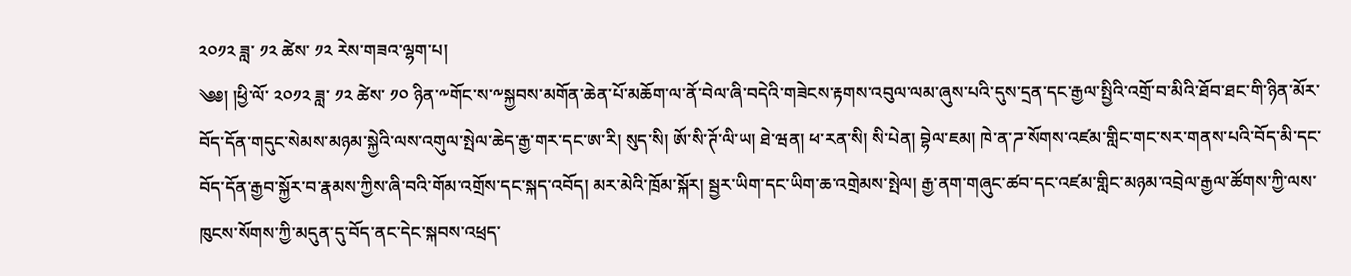༢༠༡༢ ཟླ་ ༡༢ ཚེས་ ༡༢ རེས་གཟའ་ལྷག་པ།
༄༅། །ཕྱི་ལོ་ ༢༠༡༢ ཟླ་ ༡༢ ཚེས་ ༡༠ ཉིན་༸གོང་ས་༸སྐྱབས་མགོན་ཆེན་པོ་མཆོག་ལ་ནོ་བེལ་ཞི་བདེའི་གཟེངས་རྟགས་འབུལ་ལམ་ཞུས་པའི་དུས་དྲན་དང་རྒྱལ་སྤྱིའི་འགྲོ་བ་མིའི་ཐོབ་ཐང་གི་ཉིན་མོར་བོད་དོན་གདུང་སེམས་མཉམ་སྐྱེའི་ལས་འགུལ་སྤེལ་ཆེད་རྒྱ་གར་དང་ཨ་རི། སུད་སི། ཨོ་སི་ཊོ་ལི་ཡ། ཐེ་ཝན། ཕ་རན་སི། སི་པེན། བྷེལ་ཇམ། ཁེ་ན་ཌ་སོགས་འཛམ་གླིང་གང་སར་གནས་པའི་བོད་མི་དང་བོད་དོན་རྒྱབ་སྐྱོར་བ་རྣམས་ཀྱིས་ཞི་བའི་གོམ་འགྲོས་དང་སྐད་འབོད། མར་མེའི་ཁྲོམ་སྐོར། སྦྱར་ཡིག་དང་ཡིག་ཆ་འགྲེམས་སྤེལ། རྒྱ་ནག་གཞུང་ཚབ་དང་འཛམ་གླིང་མཉམ་འབྲེལ་རྒྱལ་ཚོགས་ཀྱི་ལས་ཁུངས་སོགས་ཀྱི་མདུན་དུ་བོད་ནང་དེང་སྐབས་འཕྲད་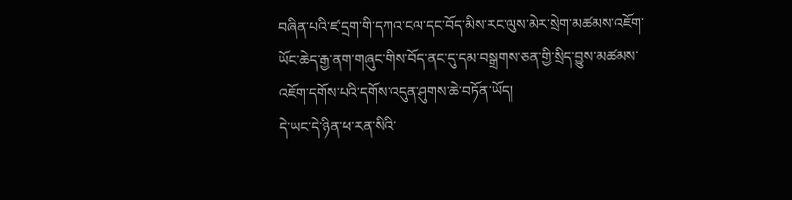བཞིན་པའི་ཛ་དྲག་གི་དཀའ་ངལ་དང་བོད་མིས་རང་ལུས་མེར་སྲེག་མཚམས་འཇོག་ཡོང་ཆེད་རྒྱ་ནག་གཞུང་གིས་བོད་ནང་དུ་དམ་བསྒྲགས་ཅན་གྱི་སྲིད་བྱུས་མཚམས་འཇོག་དགོས་པའི་དགོས་འདུན་ཤུགས་ཆེ་བཏོན་ཡོད།
དེ་ཡང་དེ་ཉིན་ཕ་རན་སིའི་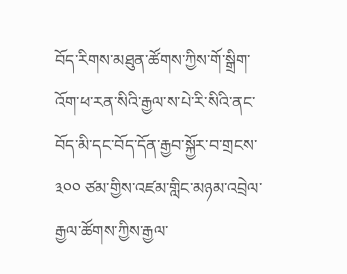བོད་རིགས་མཐུན་ཚོགས་ཀྱིས་གོ་སྒྲིག་འོག་ཕ་རན་སིའི་རྒྱལ་ས་པེ་རི་སིའི་ནང་བོད་མི་དང་བོད་དོན་རྒྱབ་སྐྱོར་བ་གྲངས་ ༣༠༠ ཙམ་གྱིས་འཛམ་གླིང་མཉམ་འབྲེལ་རྒྱལ་ཚོགས་ཀྱིས་རྒྱལ་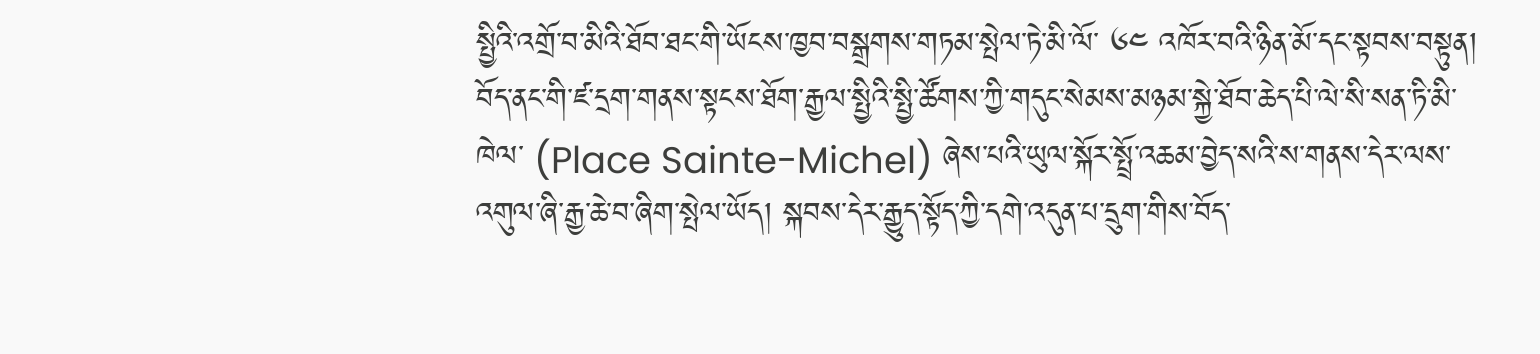སྤྱིའི་འགྲོ་བ་མིའི་ཐོབ་ཐང་གི་ཡོངས་ཁྱབ་བསྒྲགས་གཏམ་སྤེལ་ཏེ་མི་ལོ་ ༦༤ འཁོར་བའི་ཉིན་མོ་དང་སྟབས་བསྟུན། བོད་ནང་གི་ཛ་དྲག་གནས་སྟངས་ཐོག་རྒྱལ་སྤྱིའི་སྤྱི་ཚོགས་ཀྱི་གདུང་སེམས་མཉམ་སྐྱེ་ཐོབ་ཆེད་པི་ལེ་སི་སན་ཏི་མི་ཁེལ་ (Place Sainte-Michel) ཞེས་པའི་ཡུལ་སྐོར་སྤྲོ་འཆམ་བྱེད་སའི་ས་གནས་དེར་ལས་འགུལ་ཞི་རྒྱ་ཆེ་བ་ཞིག་སྤེལ་ཡོད། སྐབས་དེར་རྒྱུད་སྟོད་ཀྱི་དགེ་འདུན་པ་དྲུག་གིས་བོད་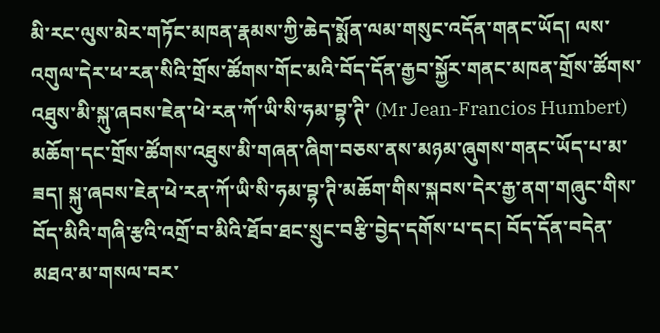མི་རང་ལུས་མེར་གཏོང་མཁན་རྣམས་ཀྱི་ཆེད་སྨོན་ལམ་གསུང་འདོན་གནང་ཡོད། ལས་འགུལ་དེར་ཕ་རན་སིའི་གྲོས་ཚོགས་གོང་མའི་བོད་དོན་རྒྱབ་སྐྱོར་གནང་མཁན་གྲོས་ཚོགས་འཐུས་མི་སྐུ་ཞབས་ཇེན་ཕེ་རན་ཀོ་ཡི་སི་ཧམ་བྷ་ཊི་ (Mr Jean-Francios Humbert) མཆོག་དང་གྲོས་ཚོགས་འཐུས་མི་གཞན་ཞིག་བཅས་ནས་མཉམ་ཞུགས་གནང་ཡོད་པ་མ་ཟད། སྐུ་ཞབས་ཇེན་ཕེ་རན་ཀོ་ཡི་སི་ཧམ་བྷ་ཊི་མཆོག་གིས་སྐབས་དེར་རྒྱ་ནག་གཞུང་གིས་བོད་མིའི་གཞི་རྩའི་འགྲོ་བ་མིའི་ཐོབ་ཐང་སྲུང་བརྩི་བྱེད་དགོས་པ་དང། བོད་དོན་བདེན་མཐའ་མ་གསལ་བར་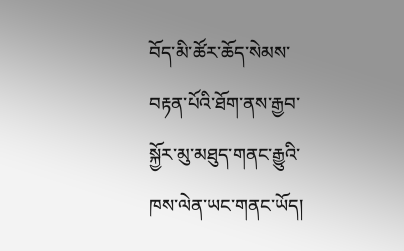བོད་མི་ཚོར་ཆོད་སེམས་བརྟན་པོའི་ཐོག་ནས་རྒྱབ་སྐྱོར་མུ་མཐུད་གནང་རྒྱུའི་ཁས་ལེན་ཡང་གནང་ཡོད།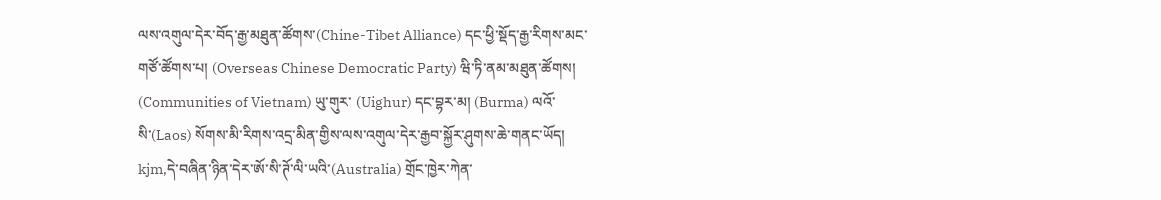ལས་འགུལ་དེར་བོད་རྒྱ་མཐུན་ཚོགས་(Chine-Tibet Alliance) དང་ཕྱི་སྡོད་རྒྱ་རིགས་མང་གཙོ་ཚོགས་པ། (Overseas Chinese Democratic Party) ཝི་ཏི་ནམ་མཐུན་ཚོགས། (Communities of Vietnam) ཡུ་གུར་ (Uighur) དང་བྷར་མ། (Burma) ལའོ་སི་(Laos) སོགས་མི་རིགས་འདྲ་མིན་གྱིས་ལས་འགུལ་དེར་རྒྱབ་སྐྱོར་ཤུགས་ཆེ་གནང་ཡོད།
kjm,དེ་བཞིན་ཉིན་དེར་ཨོ་སི་ཊོ་ལི་ཡའི་(Australia) གྲོང་ཁྱེར་ཀེན་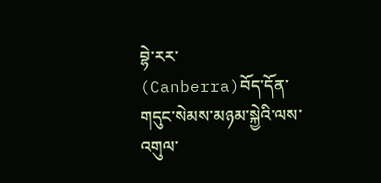བྷེ་རར་ (Canberra)བོད་དོན་གདུང་སེམས་མཉམ་སྐྱེའི་ལས་འགུལ་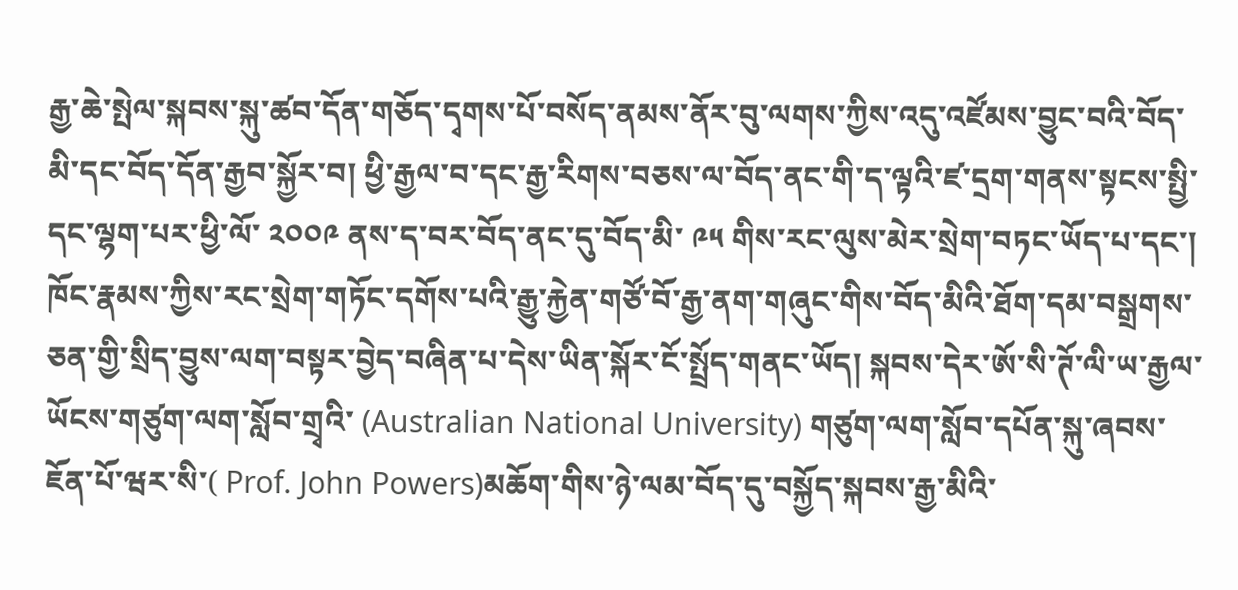རྒྱ་ཆེ་སྤེལ་སྐབས་སྐུ་ཚབ་དོན་གཅོད་དྭགས་པོ་བསོད་ནམས་ནོར་བུ་ལགས་ཀྱིས་འདུ་འཛོམས་བྱུང་བའི་བོད་མི་དང་བོད་དོན་རྒྱབ་སྐྱོར་བ། ཕྱི་རྒྱལ་བ་དང་རྒྱ་རིགས་བཅས་ལ་བོད་ནང་གི་ད་ལྟའི་ཛ་དྲག་གནས་སྟངས་སྤྱི་དང་ལྷག་པར་ཕྱི་ལོ་ ༢༠༠༩ ནས་ད་བར་བོད་ནང་དུ་བོད་མི་ ༩༥ གིས་རང་ལུས་མེར་སྲེག་བཏང་ཡོད་པ་དང་། ཁོང་རྣམས་ཀྱིས་རང་སྲེག་གཏོང་དགོས་པའི་རྒྱུ་རྐྱེན་གཙོ་བོ་རྒྱ་ནག་གཞུང་གིས་བོད་མིའི་ཐོག་དམ་བསྒྲགས་ཅན་གྱི་སྲིད་བྱུས་ལག་བསྟར་བྱེད་བཞིན་པ་དེས་ཡིན་སྐོར་ངོ་སྤྲོད་གནང་ཡོད། སྐབས་དེར་ཨོ་སི་ཊོ་ལི་ཡ་རྒྱལ་ཡོངས་གཙུག་ལག་སློབ་གྲྭའི་ (Australian National University) གཙུག་ལག་སློབ་དཔོན་སྐུ་ཞབས་ཇོན་པོ་ཝར་སི་( Prof. John Powers)མཆོག་གིས་ཉེ་ལམ་བོད་དུ་བསྐྱོད་སྐབས་རྒྱ་མིའི་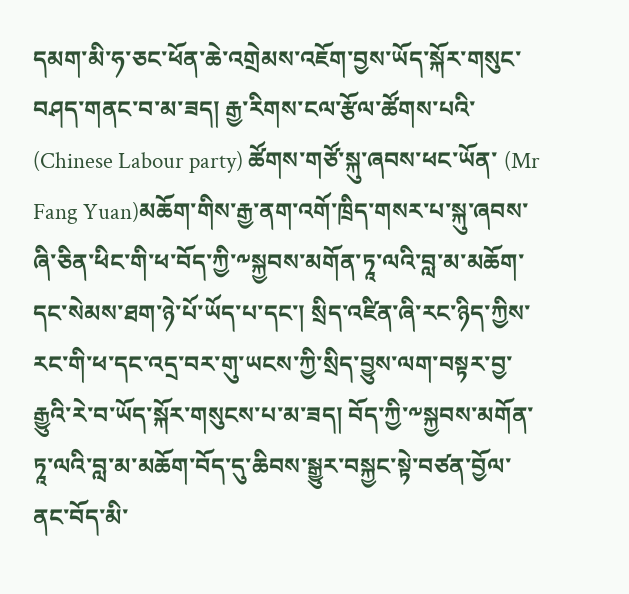དམག་མི་ཧ་ཅང་ཕོན་ཆེ་འགྲེམས་འཇོག་བྱས་ཡོད་སྐོར་གསུང་བཤད་གནང་བ་མ་ཟད། རྒྱ་རིགས་ངལ་རྩོལ་ཚོགས་པའི་ (Chinese Labour party) ཚོགས་གཙོ་སྐུ་ཞབས་ཕང་ཡོན་ (Mr Fang Yuan)མཆོག་གིས་རྒྱ་ནག་འགོ་ཁྲིད་གསར་པ་སྐུ་ཞབས་ཞི་ཅིན་ཕིང་གི་ཕ་བོད་ཀྱི་༸སྐྱབས་མགོན་ཏཱ་ལའི་བླ་མ་མཆོག་དང་སེམས་ཐག་ཉེ་པོ་ཡོད་པ་དང་། སྲིད་འཛིན་ཞི་རང་ཉིད་ཀྱིས་རང་གི་ཕ་དང་འདྲ་བར་གུ་ཡངས་ཀྱི་སྲིད་བྱུས་ལག་བསྟར་བྱ་རྒྱུའི་རེ་བ་ཡོད་སྐོར་གསུངས་པ་མ་ཟད། བོད་ཀྱི་༸སྐྱབས་མགོན་ཏཱ་ལའི་བླ་མ་མཆོག་བོད་དུ་ཆིབས་སྒྱུར་བསྐྱང་སྟེ་བཙན་བྱོལ་ནང་བོད་མི་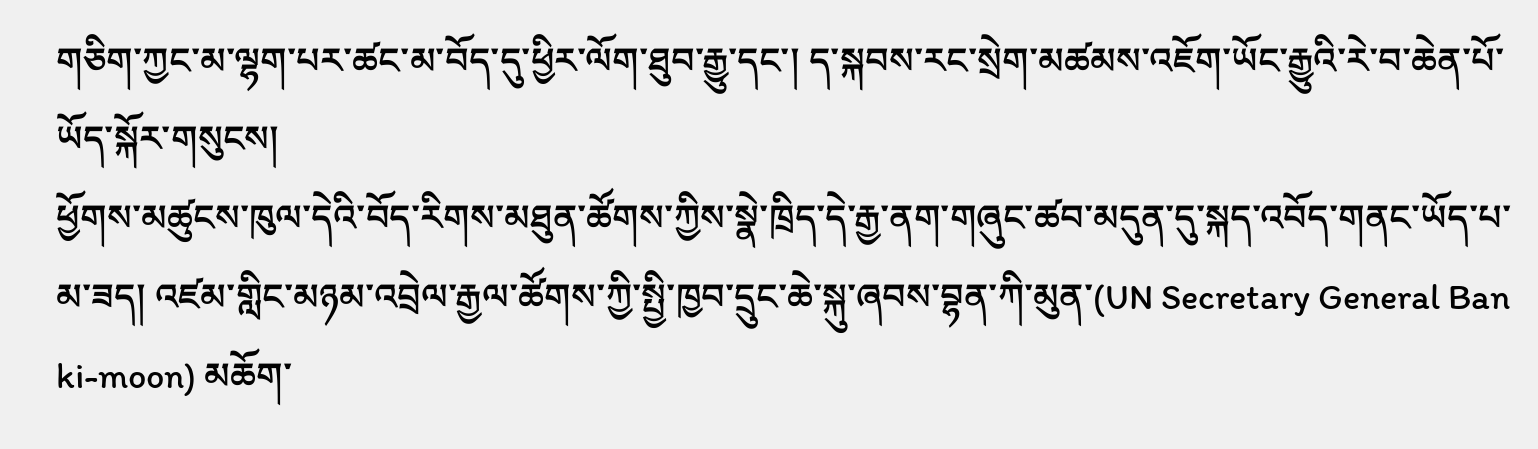གཅིག་ཀྱང་མ་ལྷག་པར་ཚང་མ་བོད་དུ་ཕྱིར་ལོག་ཐུབ་རྒྱུ་དང་། ད་སྐབས་རང་སྲེག་མཚམས་འཇོག་ཡོང་རྒྱུའི་རེ་བ་ཆེན་པོ་ཡོད་སྐོར་གསུངས།
ཕྱོགས་མཚུངས་ཁུལ་དེའི་བོད་རིགས་མཐུན་ཚོགས་ཀྱིས་སྣེ་ཁྲིད་དེ་རྒྱ་ནག་གཞུང་ཚབ་མདུན་དུ་སྐད་འབོད་གནང་ཡོད་པ་མ་ཟད། འཛམ་གླིང་མཉམ་འབྲེལ་རྒྱལ་ཚོགས་ཀྱི་སྤྱི་ཁྱབ་དྲུང་ཆེ་སྐུ་ཞབས་བྷན་ཀི་མུན་(UN Secretary General Ban ki-moon) མཆོག་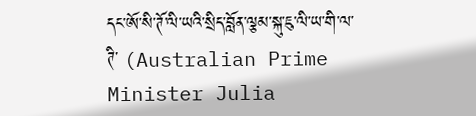དང་ཨོ་སི་ཊོ་ལི་ཡའི་སྲིད་བློན་ལྕམ་སྐུ་ཇུ་ལི་ཡ་གི་ལ་ཊི་ (Australian Prime Minister Julia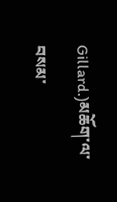Gillard.)མཆོག་ལ་བསམ་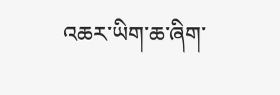འཆར་ཡིག་ཆ་ཞིག་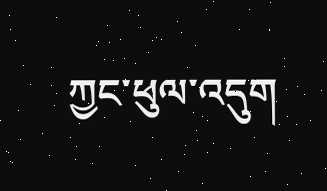ཀྱང་ཕུལ་འདུག